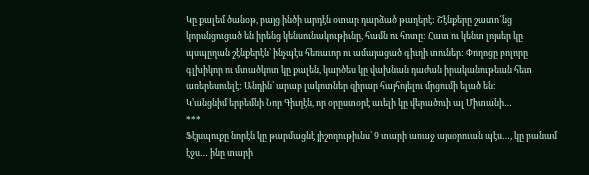Կը քալեմ ծանօթ, բայց ինծի արդէն օտար դարձած թաղերէ: Շէնքերը շատո՜նց կորսնցուցած են իրենց կենսունակութիւնը, համն ու հոտը: Հատ ու կենտ լոյսեր կը պսպըղան շէնքերէն՝ ինչպէս հեռաւոր ու ամայացած գիւղի տուներ: Փողոցը բոլորը գլխիկոր ու մտածկոտ կը քալեն, կարծես կը վախնան դաժան իրականութեան հետ առերեսուելէ: Անդին՝ արաբ լակոտներ զիրար հայհոյելու մրցումի ելած են:
Կ’անցնիմ երբեմնի Նոր Գիւղէն, որ օրըստօրէ աւելի կը վերածուի ալ Միտանի…
***
Ֆէյսպուքը նորէն կը թարմացնէ յիշողութիւնս՝ 9 տարի առաջ այսօրուան պէս…, կը բանամ էջս… ինը տարի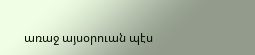առաջ այսօրուան պէս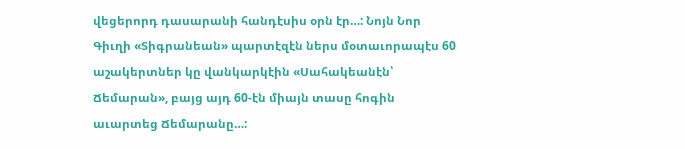վեցերորդ դասարանի հանդէսիս օրն էր…: Նոյն Նոր Գիւղի «Տիգրանեան» պարտէզէն ներս մօտաւորապէս 60 աշակերտներ կը վանկարկէին «Սահակեանէն՝ Ճեմարան», բայց այդ 60-էն միայն տասը հոգին աւարտեց Ճեմարանը…: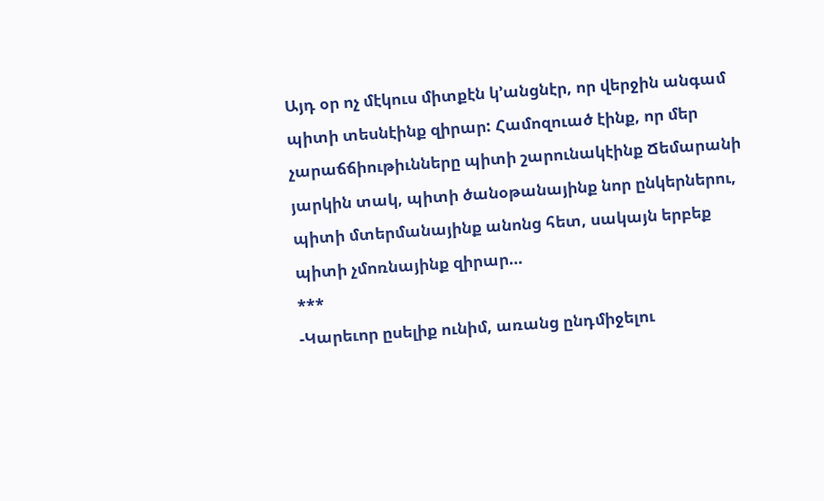Այդ օր ոչ մէկուս միտքէն կ’անցնէր, որ վերջին անգամ պիտի տեսնէինք զիրար: Համոզուած էինք, որ մեր չարաճճիութիւնները պիտի շարունակէինք Ճեմարանի յարկին տակ, պիտի ծանօթանայինք նոր ընկերներու, պիտի մտերմանայինք անոնց հետ, սակայն երբեք պիտի չմոռնայինք զիրար…
***
-Կարեւոր ըսելիք ունիմ, առանց ընդմիջելու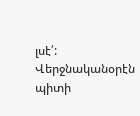լսէ՛: Վերջնականօրէն պիտի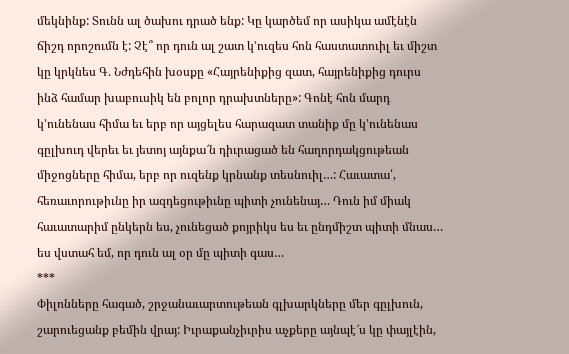մեկնինք: Տունն ալ ծախու դրած ենք: Կը կարծեմ որ ասիկա ամէնէն ճիշդ որոշումն է: Չէ՞ որ դուն ալ շատ կ’ուզես հոն հաստատուիլ եւ միշտ կը կրկնես Գ. Նժդեհին խօսքը «Հայրենիքից զատ, հայրենիքից դուրս ինձ համար խաբուսիկ են բոլոր դրախտները»: Գոնէ հոն մարդ կ’ունենաս հիմա եւ երբ որ այցելես հարազատ տանիք մը կ’ունենաս գըլխուդ վերեւ եւ յետոյ այնքա՜ն դիւրացած են հաղորդակցութեան միջոցները հիմա, երբ որ ուզենք կրնանք տեսնուիլ…: Հաւատա՛, հեռաւորութիւնը իր ազդեցութիւնը պիտի չունենայ… Դուն իմ միակ հաւատարիմ ընկերն ես, չունեցած քոյրիկս ես եւ ընդմիշտ պիտի մնաս… ես վստահ եմ, որ դուն ալ օր մը պիտի գաս…
***
Փիլոնները հագած, շրջանաւարտութեան գլխարկները մեր գըլխուն, շարուեցանք բեմին վրայ: Իւրաքանչիւրիս աչքերը այնպէ՜ս կը փայլէին,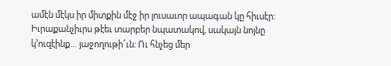ամէն մէկս իր միտքին մէջ իր լուսաւոր ապագան կը հիւսէր: Իւրաքանչիւրս թէեւ տարբեր նպատակով, սակայն նոյնը կ’ուզէինք… յաջողութի՜ւն: Ու հնչեց մեր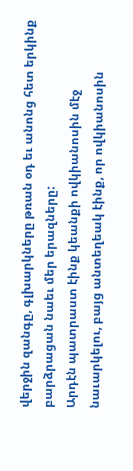վերջին զանգը, գլխարկները թռան օդ եւ անոնց հետ երկինք բարձրացան նաեւ մեր երազները:
Արդէն պատրաստ էինք կեանքի ովկիանոսին մէջ նաւարկելու, բայց անտեղեակ էինք, որ ովկիանոսին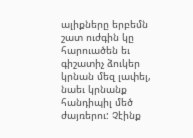ալիքները երբեմն շատ ուժգին կը հարուածեն եւ գիշատիչ ձուկեր կրնան մեզ լափել, նաեւ կրնանք հանդիպիլ մեծ ժայռերու: Չէինք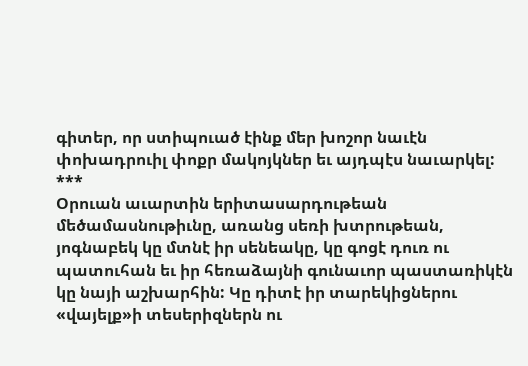գիտեր, որ ստիպուած էինք մեր խոշոր նաւէն փոխադրուիլ փոքր մակոյկներ եւ այդպէս նաւարկել:
***
Օրուան աւարտին երիտասարդութեան մեծամասնութիւնը, առանց սեռի խտրութեան, յոգնաբեկ կը մտնէ իր սենեակը, կը գոցէ դուռ ու պատուհան եւ իր հեռաձայնի գունաւոր պաստառիկէն կը նայի աշխարհին: Կը դիտէ իր տարեկիցներու «վայելք»ի տեսերիզներն ու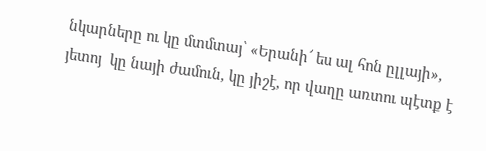նկարները ու կը մտմտայ՝ «Երանի՜ ես ալ հոն ըլլայի», յետոյ  կը նայի ժամուն, կը յիշէ, որ վաղը առտու պէտք է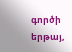գործի երթայ,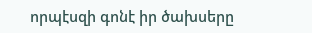որպէսզի գոնէ իր ծախսերը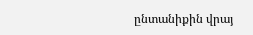ընտանիքին վրայ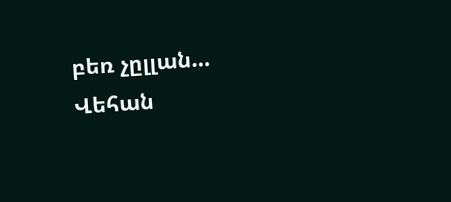բեռ չըլլան…
Վեհան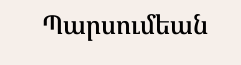Պարսումեան